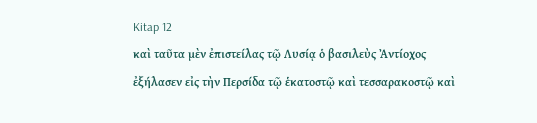Kitap 12
καὶ ταῦτα μὲν ἐπιστείλας τῷ Λυσίᾳ ὁ βασιλεὺς Ἀντίοχος ἐξήλασεν εἰς τὴν Περσίδα τῷ ἑκατοστῷ καὶ τεσσαρακοστῷ καὶ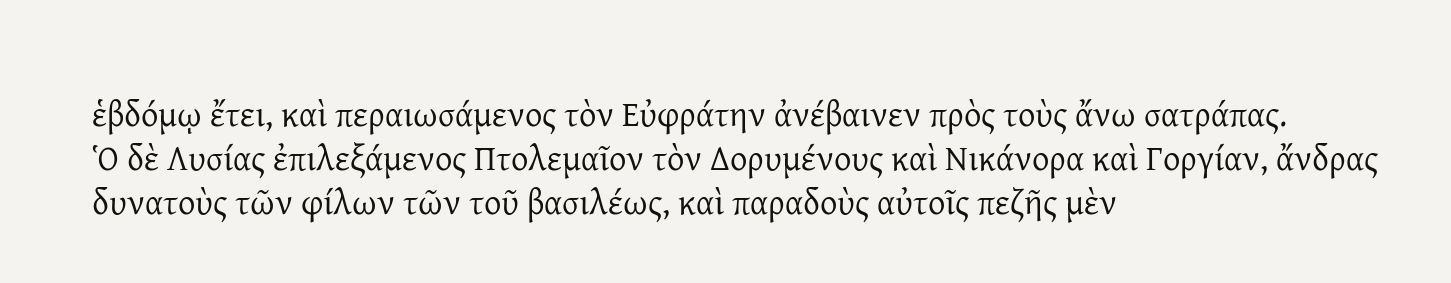ἑβδόμῳ ἔτει, καὶ περαιωσάμενος τὸν Εὐφράτην ἀνέβαινεν πρὸς τοὺς ἄνω σατράπας.
Ὁ δὲ Λυσίας ἐπιλεξάμενος Πτολεμαῖον τὸν Δορυμένους καὶ Νικάνορα καὶ Γοργίαν, ἄνδρας δυνατοὺς τῶν φίλων τῶν τοῦ βασιλέως, καὶ παραδοὺς αὐτοῖς πεζῆς μὲν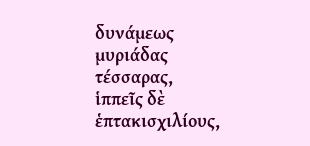δυνάμεως μυριάδας τέσσαρας, ἱππεῖς δὲ ἑπτακισχιλίους,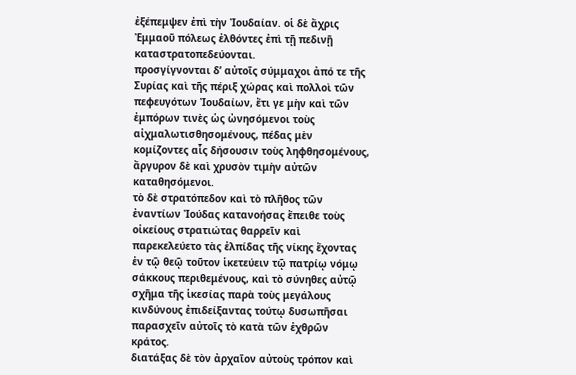ἐξέπεμψεν ἐπὶ τὴν Ἰουδαίαν. οἱ δὲ ἄχρις Ἐμμαοῦ πόλεως ἐλθόντες ἐπὶ τῇ πεδινῇ καταστρατοπεδεύονται.
προσγίγνονται δʼ αὐτοῖς σύμμαχοι ἀπό τε τῆς Συρίας καὶ τῆς πέριξ χώρας καὶ πολλοὶ τῶν πεφευγότων Ἰουδαίων, ἔτι γε μὴν καὶ τῶν ἐμπόρων τινὲς ὡς ὠνησόμενοι τοὺς αἰχμαλωτισθησομένους, πέδας μὲν κομίζοντες αἷς δήσουσιν τοὺς ληφθησομένους, ἄργυρον δὲ καὶ χρυσὸν τιμὴν αὐτῶν καταθησόμενοι.
τὸ δὲ στρατόπεδον καὶ τὸ πλῆθος τῶν ἐναντίων Ἰούδας κατανοήσας ἔπειθε τοὺς οἰκείους στρατιώτας θαρρεῖν καὶ παρεκελεύετο τὰς ἐλπίδας τῆς νίκης ἔχοντας ἐν τῷ θεῷ τοῦτον ἱκετεύειν τῷ πατρίῳ νόμῳ σάκκους περιθεμένους, καὶ τὸ σύνηθες αὐτῷ σχῆμα τῆς ἱκεσίας παρὰ τοὺς μεγάλους κινδύνους ἐπιδείξαντας τούτῳ δυσωπῆσαι παρασχεῖν αὐτοῖς τὸ κατὰ τῶν ἐχθρῶν κράτος.
διατάξας δὲ τὸν ἀρχαῖον αὐτοὺς τρόπον καὶ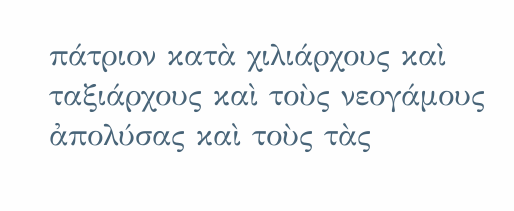πάτριον κατὰ χιλιάρχους καὶ ταξιάρχους καὶ τοὺς νεογάμους ἀπολύσας καὶ τοὺς τὰς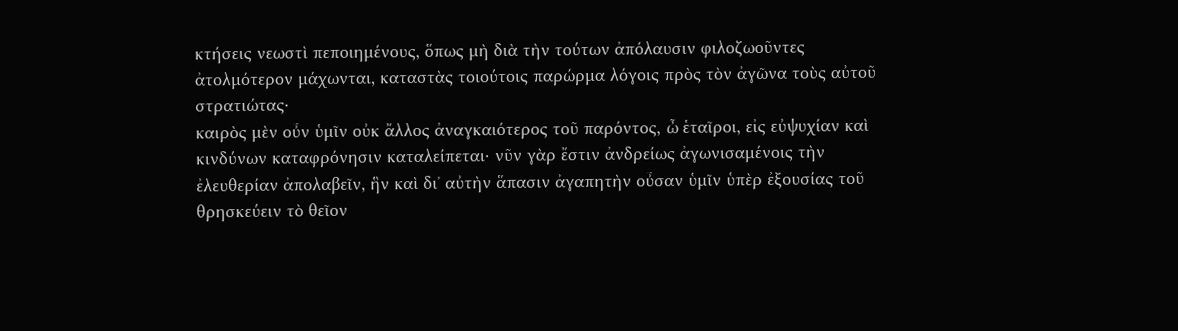κτήσεις νεωστὶ πεποιημένους, ὅπως μὴ διὰ τὴν τούτων ἀπόλαυσιν φιλοζωοῦντες ἀτολμότερον μάχωνται, καταστὰς τοιούτοις παρώρμα λόγοις πρὸς τὸν ἀγῶνα τοὺς αὐτοῦ στρατιώτας·
καιρὸς μὲν οὖν ὑμῖν οὐκ ἄλλος ἀναγκαιότερος τοῦ παρόντος, ὦ ἑταῖροι, εἰς εὐψυχίαν καὶ κινδύνων καταφρόνησιν καταλείπεται· νῦν γὰρ ἔστιν ἀνδρείως ἀγωνισαμένοις τὴν ἐλευθερίαν ἀπολαβεῖν, ἣν καὶ διʼ αὐτὴν ἅπασιν ἀγαπητὴν οὖσαν ὑμῖν ὑπὲρ ἐξουσίας τοῦ θρησκεύειν τὸ θεῖον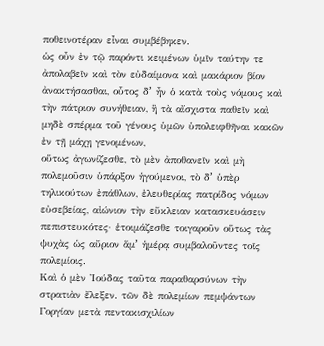ποθεινοτέραν εἶναι συμβέβηκεν.
ὡς οὖν ἐν τῷ παρόντι κειμένων ὑμῖν ταύτην τε ἀπολαβεῖν καὶ τὸν εὐδαίμονα καὶ μακάριον βίον ἀνακτήσασθαι, οὗτος δʼ ἦν ὁ κατὰ τοὺς νόμους καὶ τὴν πάτριον συνήθειαν, ἢ τὰ αἴσχιστα παθεῖν καὶ μηδὲ σπέρμα τοῦ γένους ὑμῶν ὑπολειφθῆναι κακῶν ἐν τῇ μάχῃ γενομένων,
οὕτως ἀγωνίζεσθε, τὸ μὲν ἀποθανεῖν καὶ μὴ πολεμοῦσιν ὑπάρξον ἡγούμενοι, τὸ δʼ ὑπὲρ τηλικούτων ἐπάθλων, ἐλευθερίας πατρίδος νόμων εὐσεβείας, αἰώνιον τὴν εὔκλειαν κατασκευάσειν πεπιστευκότες· ἑτοιμάζεσθε τοιγαροῦν οὕτως τὰς ψυχὰς ὡς αὔριον ἅμʼ ἡμέρᾳ συμβαλοῦντες τοῖς πολεμίοις.
Καὶ ὁ μὲν Ἰούδας ταῦτα παραθαρσύνων τὴν στρατιὰν ἔλεξεν. τῶν δὲ πολεμίων πεμψάντων Γοργίαν μετὰ πεντακισχιλίων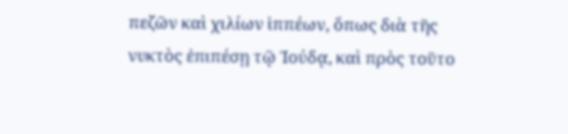πεζῶν καὶ χιλίων ἱππέων, ὅπως διὰ τῆς νυκτὸς ἐπιπέσῃ τῷ Ἰούδᾳ, καὶ πρὸς τοῦτο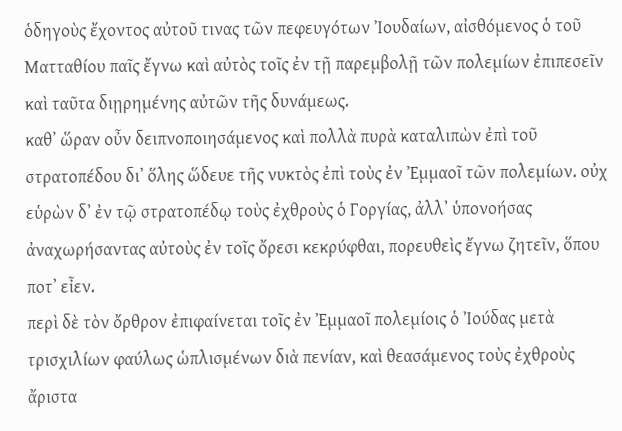ὁδηγοὺς ἔχοντος αὐτοῦ τινας τῶν πεφευγότων Ἰουδαίων, αἰσθόμενος ὁ τοῦ Ματταθίου παῖς ἔγνω καὶ αὐτὸς τοῖς ἐν τῇ παρεμβολῇ τῶν πολεμίων ἐπιπεσεῖν καὶ ταῦτα διῃρημένης αὐτῶν τῆς δυνάμεως.
καθʼ ὥραν οὖν δειπνοποιησάμενος καὶ πολλὰ πυρὰ καταλιπὼν ἐπὶ τοῦ στρατοπέδου διʼ ὅλης ὥδευε τῆς νυκτὸς ἐπὶ τοὺς ἐν Ἐμμαοῖ τῶν πολεμίων. οὐχ εὑρὼν δʼ ἐν τῷ στρατοπέδῳ τοὺς ἐχθροὺς ὁ Γοργίας, ἀλλʼ ὑπονοήσας ἀναχωρήσαντας αὐτοὺς ἐν τοῖς ὄρεσι κεκρύφθαι, πορευθεὶς ἔγνω ζητεῖν, ὅπου ποτʼ εἶεν.
περὶ δὲ τὸν ὄρθρον ἐπιφαίνεται τοῖς ἐν Ἐμμαοῖ πολεμίοις ὁ Ἰούδας μετὰ τρισχιλίων φαύλως ὡπλισμένων διὰ πενίαν, καὶ θεασάμενος τοὺς ἐχθροὺς ἄριστα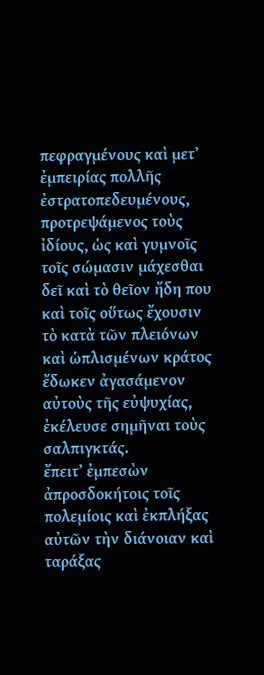πεφραγμένους καὶ μετʼ ἐμπειρίας πολλῆς ἐστρατοπεδευμένους, προτρεψάμενος τοὺς ἰδίους, ὡς καὶ γυμνοῖς τοῖς σώμασιν μάχεσθαι δεῖ καὶ τὸ θεῖον ἤδη που καὶ τοῖς οὕτως ἔχουσιν τὸ κατὰ τῶν πλειόνων καὶ ὡπλισμένων κράτος ἔδωκεν ἀγασάμενον αὐτοὺς τῆς εὐψυχίας, ἐκέλευσε σημῆναι τοὺς σαλπιγκτάς.
ἔπειτʼ ἐμπεσὼν ἀπροσδοκήτοις τοῖς πολεμίοις καὶ ἐκπλήξας αὐτῶν τὴν διάνοιαν καὶ ταράξας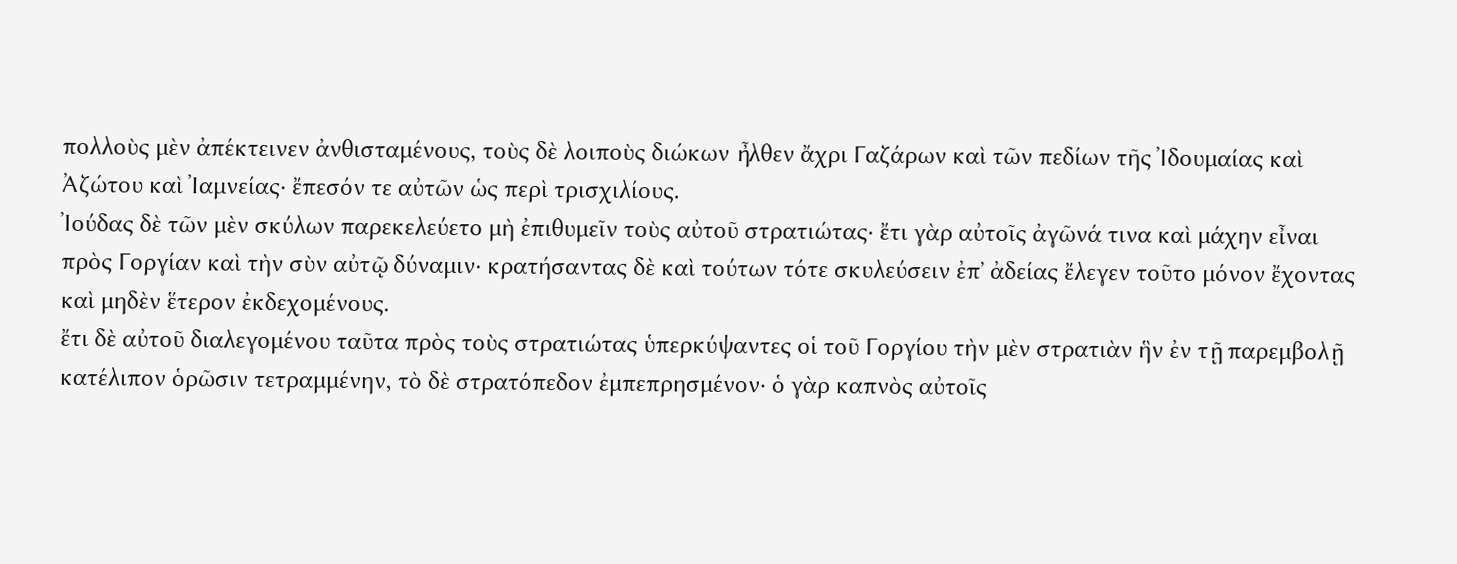πολλοὺς μὲν ἀπέκτεινεν ἀνθισταμένους, τοὺς δὲ λοιποὺς διώκων ἦλθεν ἄχρι Γαζάρων καὶ τῶν πεδίων τῆς Ἰδουμαίας καὶ Ἀζώτου καὶ Ἰαμνείας· ἔπεσόν τε αὐτῶν ὡς περὶ τρισχιλίους.
Ἰούδας δὲ τῶν μὲν σκύλων παρεκελεύετο μὴ ἐπιθυμεῖν τοὺς αὐτοῦ στρατιώτας· ἔτι γὰρ αὐτοῖς ἀγῶνά τινα καὶ μάχην εἶναι πρὸς Γοργίαν καὶ τὴν σὺν αὐτῷ δύναμιν· κρατήσαντας δὲ καὶ τούτων τότε σκυλεύσειν ἐπʼ ἀδείας ἔλεγεν τοῦτο μόνον ἔχοντας καὶ μηδὲν ἕτερον ἐκδεχομένους.
ἔτι δὲ αὐτοῦ διαλεγομένου ταῦτα πρὸς τοὺς στρατιώτας ὑπερκύψαντες οἱ τοῦ Γοργίου τὴν μὲν στρατιὰν ἣν ἐν τῇ παρεμβολῇ κατέλιπον ὁρῶσιν τετραμμένην, τὸ δὲ στρατόπεδον ἐμπεπρησμένον· ὁ γὰρ καπνὸς αὐτοῖς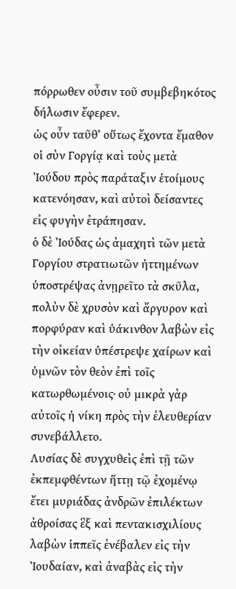πόρρωθεν οὖσιν τοῦ συμβεβηκότος δήλωσιν ἔφερεν.
ὡς οὖν ταῦθʼ οὕτως ἔχοντα ἔμαθον οἱ σὺν Γοργίᾳ καὶ τοὺς μετὰ Ἰούδου πρὸς παράταξιν ἑτοίμους κατενόησαν, καὶ αὐτοὶ δείσαντες εἰς φυγὴν ἐτράπησαν.
ὁ δὲ Ἰούδας ὡς ἀμαχητὶ τῶν μετὰ Γοργίου στρατιωτῶν ἡττημένων ὑποστρέψας ἀνῃρεῖτο τὰ σκῦλα, πολὺν δὲ χρυσὸν καὶ ἄργυρον καὶ πορφύραν καὶ ὑάκινθον λαβὼν εἰς τὴν οἰκείαν ὑπέστρεψε χαίρων καὶ ὑμνῶν τὸν θεὸν ἐπὶ τοῖς κατωρθωμένοις· οὐ μικρὰ γὰρ αὐτοῖς ἡ νίκη πρὸς τὴν ἐλευθερίαν συνεβάλλετο.
Λυσίας δὲ συγχυθεὶς ἐπὶ τῇ τῶν ἐκπεμφθέντων ἥττῃ τῷ ἐχομένῳ ἔτει μυριάδας ἀνδρῶν ἐπιλέκτων ἀθροίσας ἓξ καὶ πεντακισχιλίους λαβὼν ἱππεῖς ἐνέβαλεν εἰς τὴν Ἰουδαίαν, καὶ ἀναβὰς εἰς τὴν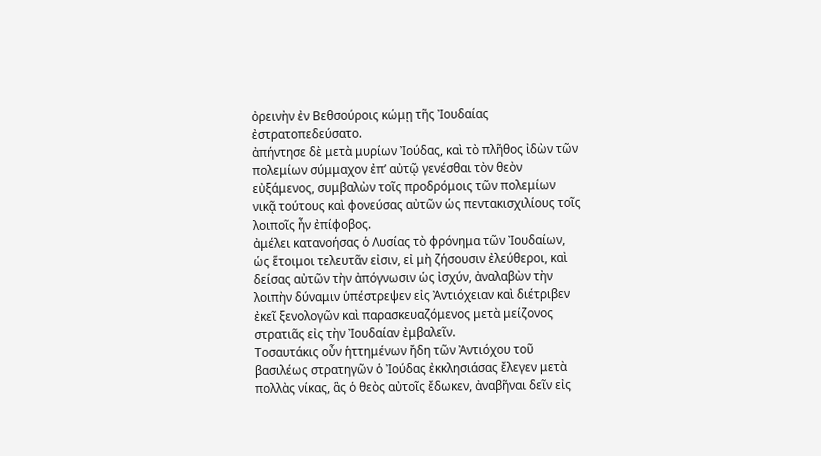ὀρεινὴν ἐν Βεθσούροις κώμῃ τῆς Ἰουδαίας ἐστρατοπεδεύσατο.
ἀπήντησε δὲ μετὰ μυρίων Ἰούδας, καὶ τὸ πλῆθος ἰδὼν τῶν πολεμίων σύμμαχον ἐπʼ αὐτῷ γενέσθαι τὸν θεὸν εὐξάμενος, συμβαλὼν τοῖς προδρόμοις τῶν πολεμίων νικᾷ τούτους καὶ φονεύσας αὐτῶν ὡς πεντακισχιλίους τοῖς λοιποῖς ἦν ἐπίφοβος.
ἀμέλει κατανοήσας ὁ Λυσίας τὸ φρόνημα τῶν Ἰουδαίων, ὡς ἕτοιμοι τελευτᾶν εἰσιν, εἰ μὴ ζήσουσιν ἐλεύθεροι, καὶ δείσας αὐτῶν τὴν ἀπόγνωσιν ὡς ἰσχύν, ἀναλαβὼν τὴν λοιπὴν δύναμιν ὑπέστρεψεν εἰς Ἀντιόχειαν καὶ διέτριβεν ἐκεῖ ξενολογῶν καὶ παρασκευαζόμενος μετὰ μείζονος στρατιᾶς εἰς τὴν Ἰουδαίαν ἐμβαλεῖν.
Τοσαυτάκις οὖν ἡττημένων ἤδη τῶν Ἀντιόχου τοῦ βασιλέως στρατηγῶν ὁ Ἰούδας ἐκκλησιάσας ἔλεγεν μετὰ πολλὰς νίκας, ἃς ὁ θεὸς αὐτοῖς ἔδωκεν, ἀναβῆναι δεῖν εἰς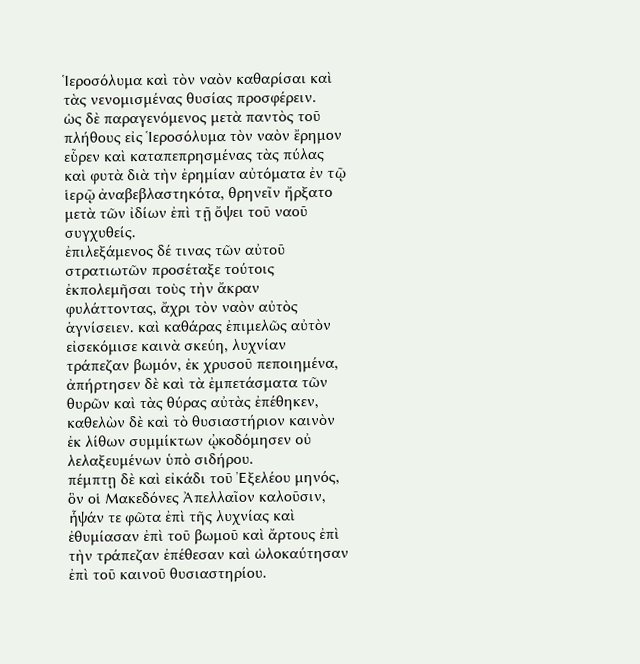Ἱεροσόλυμα καὶ τὸν ναὸν καθαρίσαι καὶ τὰς νενομισμένας θυσίας προσφέρειν.
ὡς δὲ παραγενόμενος μετὰ παντὸς τοῦ πλήθους εἰς Ἱεροσόλυμα τὸν ναὸν ἔρημον εὗρεν καὶ καταπεπρησμένας τὰς πύλας καὶ φυτὰ διὰ τὴν ἐρημίαν αὐτόματα ἐν τῷ ἱερῷ ἀναβεβλαστηκότα, θρηνεῖν ἤρξατο μετὰ τῶν ἰδίων ἐπὶ τῇ ὄψει τοῦ ναοῦ συγχυθείς.
ἐπιλεξάμενος δέ τινας τῶν αὐτοῦ στρατιωτῶν προσέταξε τούτοις ἐκπολεμῆσαι τοὺς τὴν ἄκραν φυλάττοντας, ἄχρι τὸν ναὸν αὐτὸς ἁγνίσειεν. καὶ καθάρας ἐπιμελῶς αὐτὸν εἰσεκόμισε καινὰ σκεύη, λυχνίαν τράπεζαν βωμόν, ἐκ χρυσοῦ πεποιημένα, ἀπήρτησεν δὲ καὶ τὰ ἐμπετάσματα τῶν θυρῶν καὶ τὰς θύρας αὐτὰς ἐπέθηκεν, καθελὼν δὲ καὶ τὸ θυσιαστήριον καινὸν ἐκ λίθων συμμίκτων ᾠκοδόμησεν οὐ λελαξευμένων ὑπὸ σιδήρου.
πέμπτῃ δὲ καὶ εἰκάδι τοῦ Ἐξελέου μηνός, ὃν οἱ Μακεδόνες Ἀπελλαῖον καλοῦσιν, ἧψάν τε φῶτα ἐπὶ τῆς λυχνίας καὶ ἐθυμίασαν ἐπὶ τοῦ βωμοῦ καὶ ἄρτους ἐπὶ τὴν τράπεζαν ἐπέθεσαν καὶ ὡλοκαύτησαν ἐπὶ τοῦ καινοῦ θυσιαστηρίου.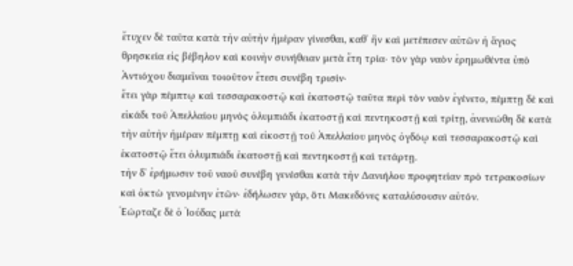ἔτυχεν δὲ ταῦτα κατὰ τὴν αὐτὴν ἡμέραν γίνεσθαι, καθʼ ἣν καὶ μετέπεσεν αὐτῶν ἡ ἅγιος θρησκεία εἰς βέβηλον καὶ κοινὴν συνήθειαν μετὰ ἔτη τρία· τὸν γὰρ ναὸν ἐρημωθέντα ὑπὸ Ἀντιόχου διαμεῖναι τοιοῦτον ἔτεσι συνέβη τρισίν·
ἔτει γὰρ πέμπτῳ καὶ τεσσαρακοστῷ καὶ ἑκατοστῷ ταῦτα περὶ τὸν ναὸν ἐγένετο, πέμπτῃ δὲ καὶ εἰκάδι τοῦ Ἀπελλαίου μηνὸς ὀλυμπιάδι ἑκατοστῇ καὶ πεντηκοστῇ καὶ τρίτῃ, ἀνενεώθη δὲ κατὰ τὴν αὐτὴν ἡμέραν πέμπτῃ καὶ εἰκοστῇ τοῦ Ἀπελλαίου μηνὸς ὀγδόῳ καὶ τεσσαρακοστῷ καὶ ἑκατοστῷ ἔτει ὀλυμπιάδι ἑκατοστῇ καὶ πεντηκοστῇ καὶ τετάρτῃ.
τὴν δʼ ἐρήμωσιν τοῦ ναοῦ συνέβη γενέσθαι κατὰ τὴν Δανιήλου προφητείαν πρὸ τετρακοσίων καὶ ὀκτὼ γενομένην ἐτῶν· ἐδήλωσεν γάρ, ὅτι Μακεδόνες καταλύσουσιν αὐτόν.
Ἑώρταζε δὲ ὁ Ἰούδας μετὰ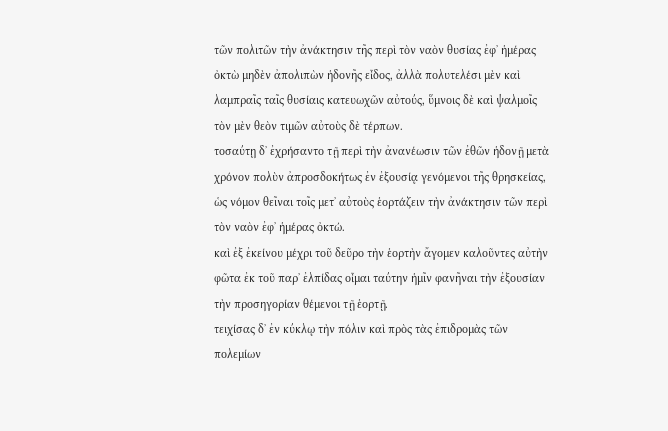τῶν πολιτῶν τὴν ἀνάκτησιν τῆς περὶ τὸν ναὸν θυσίας ἐφʼ ἡμέρας ὀκτὼ μηδὲν ἀπολιπὼν ἡδονῆς εἶδος, ἀλλὰ πολυτελέσι μὲν καὶ λαμπραῖς ταῖς θυσίαις κατευωχῶν αὐτούς, ὕμνοις δὲ καὶ ψαλμοῖς τὸν μὲν θεὸν τιμῶν αὐτοὺς δὲ τέρπων.
τοσαύτῃ δʼ ἐχρήσαντο τῇ περὶ τὴν ἀνανέωσιν τῶν ἐθῶν ἡδονῇ μετὰ χρόνον πολὺν ἀπροσδοκήτως ἐν ἐξουσίᾳ γενόμενοι τῆς θρησκείας, ὡς νόμον θεῖναι τοῖς μετʼ αὐτοὺς ἑορτάζειν τὴν ἀνάκτησιν τῶν περὶ τὸν ναὸν ἐφʼ ἡμέρας ὀκτώ.
καὶ ἐξ ἐκείνου μέχρι τοῦ δεῦρο τὴν ἑορτὴν ἄγομεν καλοῦντες αὐτὴν φῶτα ἐκ τοῦ παρʼ ἐλπίδας οἶμαι ταύτην ἡμῖν φανῆναι τὴν ἐξουσίαν τὴν προσηγορίαν θέμενοι τῇ ἑορτῇ.
τειχίσας δʼ ἐν κύκλῳ τὴν πόλιν καὶ πρὸς τὰς ἐπιδρομὰς τῶν πολεμίων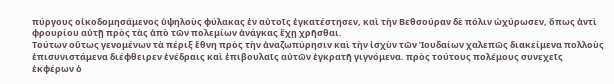πύργους οἰκοδομησάμενος ὑψηλοὺς φύλακας ἐν αὐτοῖς ἐγκατέστησεν, καὶ τὴν Βεθσούραν δὲ πόλιν ὠχύρωσεν, ὅπως ἀντὶ φρουρίου αὐτῇ πρὸς τὰς ἀπὸ τῶν πολεμίων ἀνάγκας ἔχῃ χρῆσθαι.
Τούτων οὕτως γενομένων τὰ πέριξ ἔθνη πρὸς τὴν ἀναζωπύρησιν καὶ τὴν ἰσχὺν τῶν Ἰουδαίων χαλεπῶς διακείμενα πολλοὺς ἐπισυνιστάμενα διέφθειρεν ἐνέδραις καὶ ἐπιβουλαῖς αὐτῶν ἐγκρατῆ γιγνόμενα. πρὸς τούτους πολέμους συνεχεῖς ἐκφέρων ὁ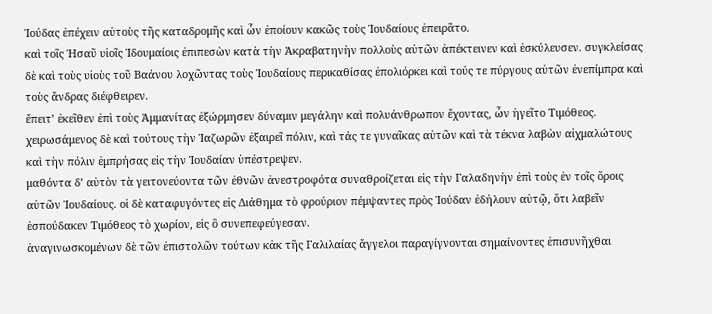Ἰούδας ἐπέχειν αὐτοὺς τῆς καταδρομῆς καὶ ὧν ἐποίουν κακῶς τοὺς Ἰουδαίους ἐπειρᾶτο.
καὶ τοῖς Ἠσαῦ υἱοῖς Ἰδουμαίοις ἐπιπεσὼν κατὰ τὴν Ἀκραβατηνὴν πολλοὺς αὐτῶν ἀπέκτεινεν καὶ ἐσκύλευσεν. συγκλείσας δὲ καὶ τοὺς υἱοὺς τοῦ Βαάνου λοχῶντας τοὺς Ἰουδαίους περικαθίσας ἐπολιόρκει καὶ τούς τε πύργους αὐτῶν ἐνεπίμπρα καὶ τοὺς ἄνδρας διέφθειρεν.
ἔπειτʼ ἐκεῖθεν ἐπὶ τοὺς Ἀμμανίτας ἐξώρμησεν δύναμιν μεγάλην καὶ πολυάνθρωπον ἔχοντας, ὧν ἡγεῖτο Τιμόθεος. χειρωσάμενος δὲ καὶ τούτους τὴν Ἰαζωρῶν ἐξαιρεῖ πόλιν, καὶ τάς τε γυναῖκας αὐτῶν καὶ τὰ τέκνα λαβὼν αἰχμαλώτους καὶ τὴν πόλιν ἐμπρήσας εἰς τὴν Ἰουδαίαν ὑπέστρεψεν.
μαθόντα δʼ αὐτὸν τὰ γειτονεύοντα τῶν ἐθνῶν ἀνεστροφότα συναθροίζεται εἰς τὴν Γαλαδηνὴν ἐπὶ τοὺς ἐν τοῖς ὅροις αὐτῶν Ἰουδαίους. οἱ δὲ καταφυγόντες εἰς Διάθημα τὸ φρούριον πέμψαντες πρὸς Ἰούδαν ἐδήλουν αὐτῷ, ὅτι λαβεῖν ἐσπούδακεν Τιμόθεος τὸ χωρίον, εἰς ὃ συνεπεφεύγεσαν.
ἀναγινωσκομένων δὲ τῶν ἐπιστολῶν τούτων κἀκ τῆς Γαλιλαίας ἄγγελοι παραγίγνονται σημαίνοντες ἐπισυνῆχθαι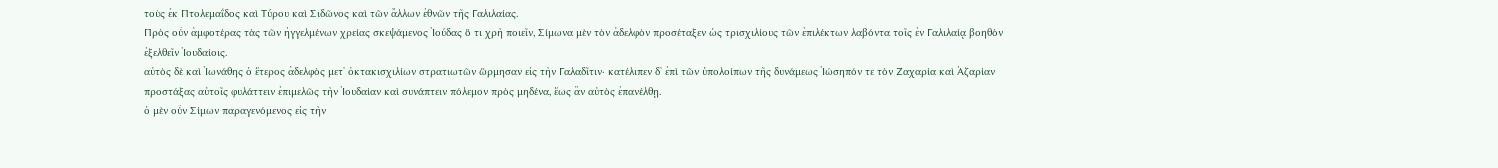τοὺς ἐκ Πτολεμαΐδος καὶ Τύρου καὶ Σιδῶνος καὶ τῶν ἄλλων ἐθνῶν τῆς Γαλιλαίας.
Πρὸς οὖν ἀμφοτέρας τὰς τῶν ἠγγελμένων χρείας σκεψάμενος Ἰούδας ὅ τι χρὴ ποιεῖν, Σίμωνα μὲν τὸν ἀδελφὸν προσέταξεν ὡς τρισχιλίους τῶν ἐπιλέκτων λαβόντα τοῖς ἐν Γαλιλαίᾳ βοηθὸν ἐξελθεῖν Ἰουδαίοις.
αὐτὸς δὲ καὶ Ἰωνάθης ὁ ἕτερος ἀδελφὸς μετʼ ὀκτακισχιλίων στρατιωτῶν ὥρμησαν εἰς τὴν Γαλαδῖτιν· κατέλιπεν δʼ ἐπὶ τῶν ὑπολοίπων τῆς δυνάμεως Ἰώσηπόν τε τὸν Ζαχαρία καὶ Ἀζαρίαν προστάξας αὐτοῖς φυλάττειν ἐπιμελῶς τὴν Ἰουδαίαν καὶ συνάπτειν πόλεμον πρὸς μηδένα, ἕως ἂν αὐτὸς ἐπανέλθῃ.
ὁ μὲν οὖν Σίμων παραγενόμενος εἰς τὴν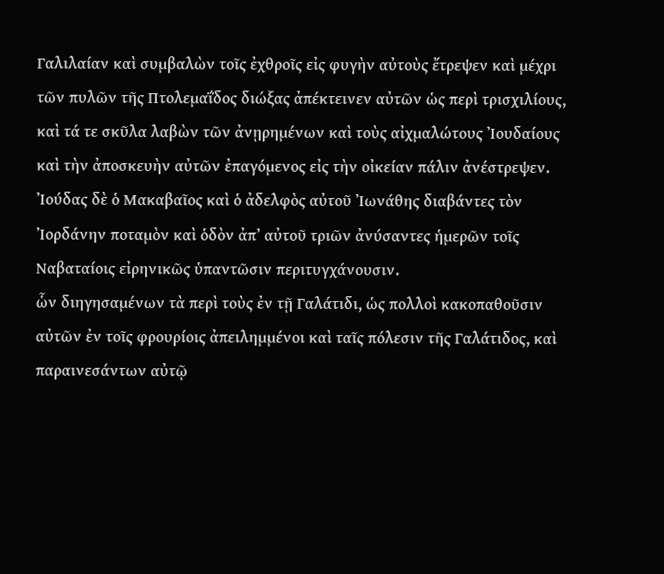Γαλιλαίαν καὶ συμβαλὼν τοῖς ἐχθροῖς εἰς φυγὴν αὐτοὺς ἔτρεψεν καὶ μέχρι τῶν πυλῶν τῆς Πτολεμαΐδος διώξας ἀπέκτεινεν αὐτῶν ὡς περὶ τρισχιλίους, καὶ τά τε σκῦλα λαβὼν τῶν ἀνῃρημένων καὶ τοὺς αἰχμαλώτους Ἰουδαίους καὶ τὴν ἀποσκευὴν αὐτῶν ἐπαγόμενος εἰς τὴν οἰκείαν πάλιν ἀνέστρεψεν.
Ἰούδας δὲ ὁ Μακαβαῖος καὶ ὁ ἀδελφὸς αὐτοῦ Ἰωνάθης διαβάντες τὸν Ἰορδάνην ποταμὸν καὶ ὁδὸν ἀπʼ αὐτοῦ τριῶν ἀνύσαντες ἡμερῶν τοῖς Ναβαταίοις εἰρηνικῶς ὑπαντῶσιν περιτυγχάνουσιν.
ὧν διηγησαμένων τὰ περὶ τοὺς ἐν τῇ Γαλάτιδι, ὡς πολλοὶ κακοπαθοῦσιν αὐτῶν ἐν τοῖς φρουρίοις ἀπειλημμένοι καὶ ταῖς πόλεσιν τῆς Γαλάτιδος, καὶ παραινεσάντων αὐτῷ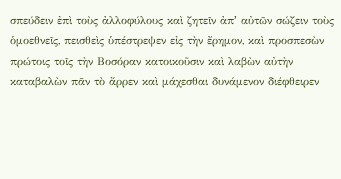σπεύδειν ἐπὶ τοὺς ἀλλοφύλους καὶ ζητεῖν ἀπʼ αὐτῶν σώζειν τοὺς ὁμοεθνεῖς, πεισθεὶς ὑπέστρεψεν εἰς τὴν ἔρημον, καὶ προσπεσὼν πρώτοις τοῖς τὴν Βοσόραν κατοικοῦσιν καὶ λαβὼν αὐτὴν καταβαλὼν πᾶν τὸ ἄρρεν καὶ μάχεσθαι δυνάμενον διέφθειρεν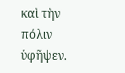καὶ τὴν πόλιν ὑφῆψεν.